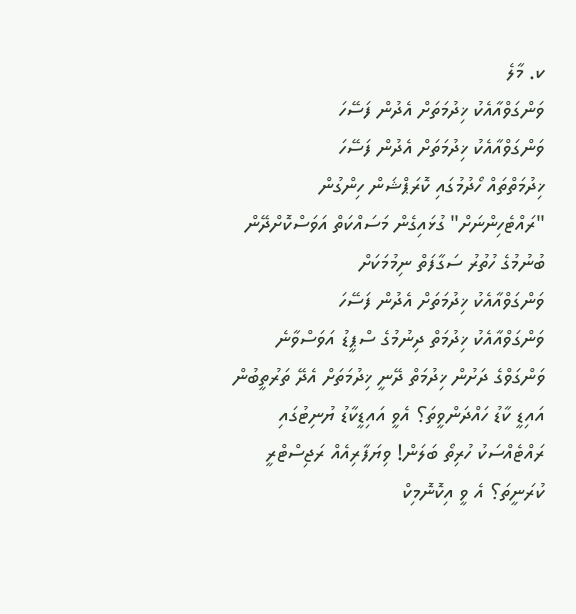ކ. މާލެ
ވަންގަވްއާއެކު ޚިދުމަތަށް އެދުން ފަސޭހަ
ވަންގަވްއާއެކު ޚިދުމަތަށް އެދުން ފަސޭހަ
ޚިދުމަތްތައް ހޯދުމުގައި ކޮރަޕްޝަން ހިންގުން
"ރައްޓެހިންނަށް" ގުޅައިގެން މަސައްކަތް އަވަސްކޮށްދޭން ބުނުމުގެ ހުތުރު ސަގާފަތް ނިމުމަކަށް
ވަންގަވްއާއެކު ޚިދުމަތަށް އެދުން ފަސޭހަ
ވަންގަވްއާއެކު ޚިދުމަތް ދިނުމުގެ ސްޕީޑު އަވަސްވާނެ
ވަންގަވްގެ ދަށުން ޚިދުމަތް ދޭނީ ޚިދުމަތަށް އެދޭ ތަރުތީބުން
އައިޑީ ކާޑު ހައްދަންވީތަ؟ އެވީ އައިޑީކާޑު ޔުނިޓުގައި ރައްޓެއްސަކު ހުރިތޯ ބަލަން! ވިޔަފާރިއެއް ރަޖިސްޓްރީ ކުރަނީތަ؟ އެ ވީ އިކޮނޮމިކް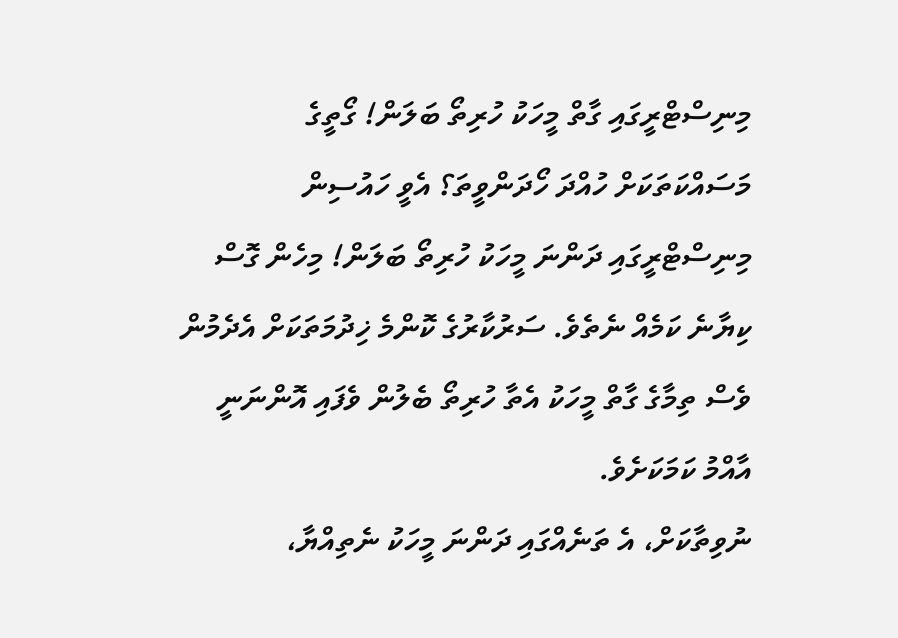މިނިސްޓްރީގައި ގާތް މީހަކު ހުރިތޯ ބަލަން! ގޯތީގެ މަސައްކަތަކަށް ހުއްދަ ހޯދަންވީތަ؟ އެވީ ހައުސިން މިނިސްޓްރީގައި ދަންނަ މީހަކު ހުރިތޯ ބަލަން! މިހެން ގޮސް ކިޔާނެ ކަމެއް ނެތެވެ. ސަރުކާރުގެ ކޮންމެ ޚިދުމަތަކަށް އެދެމުން ވެސް ތިމާގެ ގާތް މީހަކު އެތާ ހުރިތޯ ބެލުން ވެފައި އޮންނަނީ އާއްމު ކަމަކަށެވެ.
ނުވިތާކަށް، އެ ތަނެއްގައި ދަންނަ މީހަކު ނެތިއްޔާ،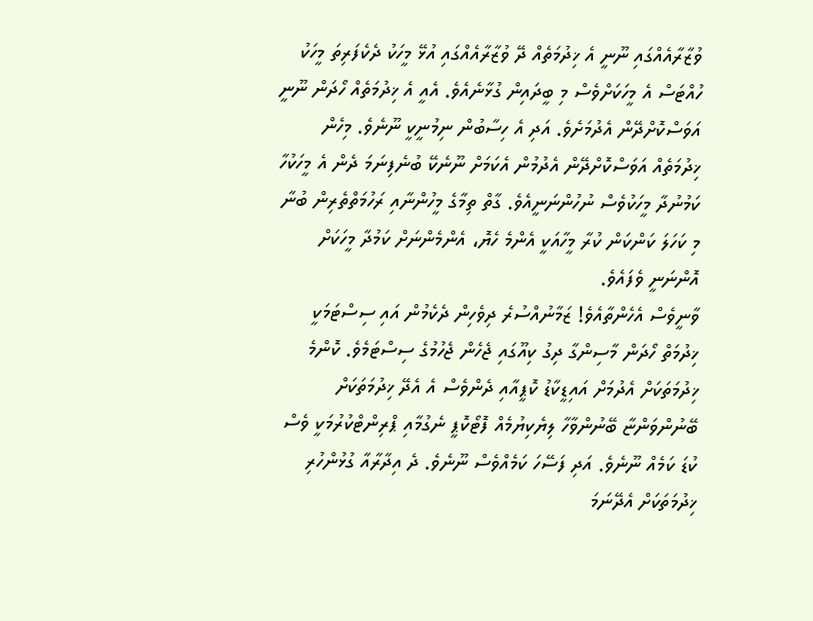ވުޒާރާއެއްގައި ނޫނީ އެ ޚިދުމަތެއް ދޭ ވުޒާރާއެއްގައި އުޅޭ މީހަކު ދެކެފަރިތަ މީހަކު ހުއްޓަސް އެ މީހަކަށްވެސް މި ބީދައިން ގުޅާނެއެވެ. އެއީ އެ ޚިދުމަތެއް ހޯދަން ނޫނީ އަވަސްކޮށްދޭން އެދުމަށެވެ. އަދި އެ ހިސާބުން ނިމުނީކީ ނޫނެވެ. މިހެން ޚިދުމަތެއް އަވަސްކޮށްދޭން އެދުމުން އެކަމަށް ނޫނެކޭ ބުނެފިނަމަ ދެން އެ މީހަކުހާ ކަމުނުދާ މީހަކުވެސް ނުހުންނަނީއެވެ. ގާތް ތިމާގެ މީހުންނާއި ރަހުމަތްތެރިން ބުނާ މި ކަހަލަ ކަންކަން ކުރާ މީހާއަކީ އެންމެ ހެޔޮ، އެންމެންނަށް ކަމުދާ މީހަކަށް އޮންނަނީ ވެފައެވެ.
ވާނީވެސް އެހެންތާއެވެ! ޒަމާނުއްސުރެ ދިވެހިން ދެކެމުން އައި ސިސްޓަމަކީ ޚިދުމަތް ހޯދަން މާސިންގާ ދިގު ކިއޫގައި ޖެހެން ޖެހުމުގެ ސިސްޓަމެވެ. ކޮންމެ ޚިދުމަތަކަށް އެދުމަށް އައިޑީކާޑު ކޮޕީއާއި ދެންވެސް އެ އެދޭ ޚިދުމަތަކަށް ބޭނުންވަންޏާ ބޭނުންވާހާ ލިޔެކިޔުމެއް ފޮޓޯކޮޕީ ނެގުމާއި ޕްރިންޓްކުރުމަކީ ވެސް ކުޑަ ކަމެއް ނޫނެވެ. އަދި ފަސޭހަ ކަމެއްވެސް ނޫނެވެ. ދެ އިދާރާއާ ގުޅުންހުރި ޚިދުމަތަކަށް އެދޭނަމަ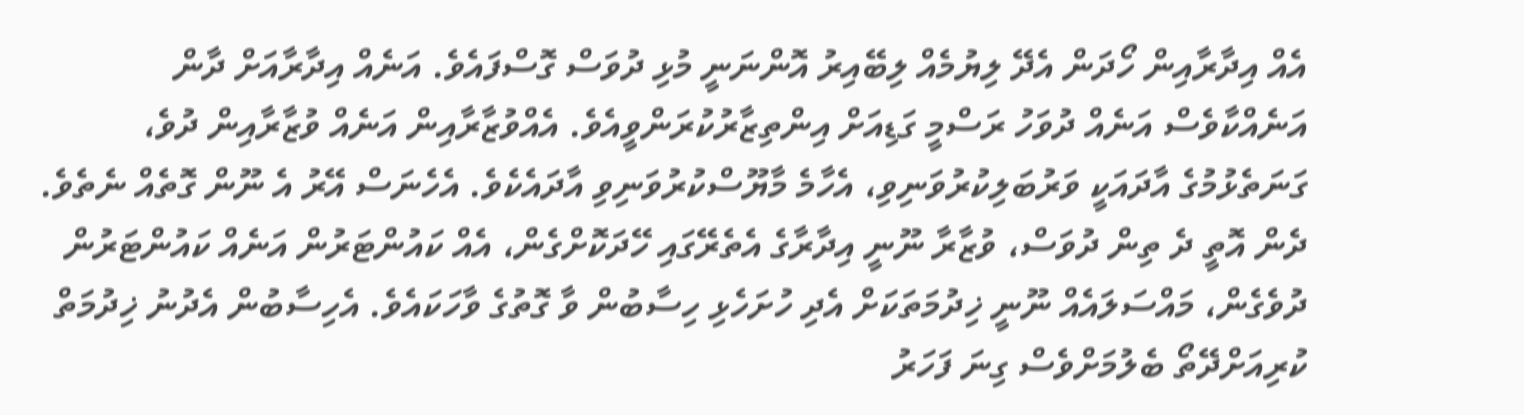އެއް އިދާރާއިން ހޯދަން އެދޭ ލިޔުމެއް ލިބޭއިރު އޮންނަނީ މުޅި ދުވަސް ގޮސްފައެވެ. އަނެއް އިދާރާއަށް ދާން އަނެއްކާވެސް އަނެއް ދުވަހު ރަސްމީ ގަޑިއަށް އިންތިޒާރުކުރަންވީއެވެ. އެއްވުޒާރާއިން އަނެއް ވުޒާރާއިން ދުވެ، ގަނަތެޅުމުގެ އާދައަކީ ވަރުބަލިކުރުވަނިވި، އެހާމެ މާޔޫސްކުރުވަނިވި އާދައެކެވެ. އެހެނަސް އޭރު އެ ނޫން ގޮތެއް ނެތެވެ.
ދެން އޮތީ ދެ ތިން ދުވަސް، ވުޒާރާ ނޫނީ އިދާރާގެ އެތެރޭގައި ހޭދަކޮށްގެން، އެއް ކައުންޓަރުން އަނެއް ކައުންޓަރުން ދުވެގެން، މައްސަލައެއް ނޫނީ ޚިދުމަތަކަށް އެދި ހުށަހެޅި ހިސާބުން ވާ ގޮތުގެ ވާހަކައެވެ. އެހިސާބުން އެދުނު ޚިދުމަތް ކުރިއަށްދޭތޯ ބެލުމަށްވެސް ގިނަ ފަހަރު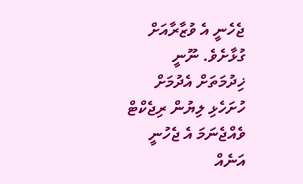ޖެހެނީ އެ ވުޒާރާއަށް ގުޅާށެވެ. ނޫނީ ޚިދުމަތަށް އެދުމަށް ހުށަހެޅި ލިޔުން ރިޖެކްޓް ވެއްޖެނަމަ އެ ޖެހުނީ އަނެއް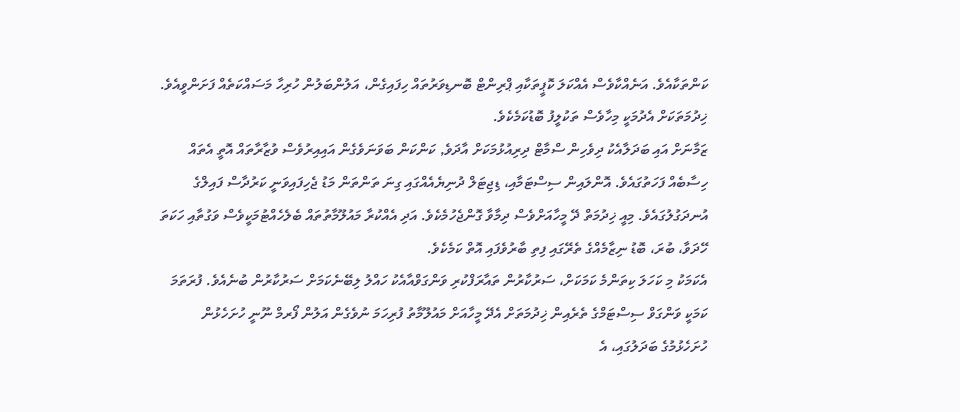ކަންތަކާއެވެ. އަނެއްކާވެސް އެއްކަލަ ކޮޕީތަކާއި ޕްރިންޓް ބޮނޑިވަރުތައް ހިފައިގެން، އަލުންބަލުން ހުރިހާ މަސައްކަތެއް ފަށަންވީއެވެ. ޚިދުމަތަކަށް އެދުމަކީ މިހާވެސް ތަކުލީފު ބޮޑުކަމެކެވެ.
ޒަމާނަށް އައި ބަދަލާއެކު ދިވެހިން ސްމާޓް ދިރިއުޅުމަކަށް އާދަވެ, ކަންކަން ބަވަނަވެގެން އައިއިރުވެސް ވުޒާރާތައް އޮތީ އެތައް ހިސާބެއް ފަހަތުގައެވެ. އޮންލައިން ސިސްޓަމާއި، ޑިޖިޓަލް ދުނިޔެއެއްގައި ގިނަ ތަންތަން މަޑު ޖެހިފައިވަނީ ކަރުދާސް ފައިލްގެ އުނދަގުލުގައެވެ. މިއީ ޚިދުމަތް ދޭ މީހާއަށްވެސް ދިމާވާ ގޮންޖެހުމެކެވެ. އަދި އެއްކުރާ މައުލޫމާތުތައް ބެލެހެއްޓުމަކީވެސް ވަގުތާއި ހަކަތަ ހޭދަވާ، ބުރަ، ބޮޑު ނިޒާމެއްގެ ތެރޭގައި ފިތި ބާރުވެފައި އޮތް ކަމެކެވެ.
އެކަމަކު މި ކަހަލަ ކިތަންމެ ކަމަކަށް، ސަރުކާރުން ތައާރަފްކުރި ވަންގަވްއާއެކު ހައްލު ލިބޭނެކަމަށް ސަރުކާރުން ބުނެއެވެ. ފުރަތަމަ ކަމަކީ ވަންގަވް ސިސްޓަމްގެ ތެރެއިން ޚިދުމަތަށް އެދޭ މީހާއަށް މައުލޫމާތު ފުރިހަމަ ނުވެގެން އަލުން ފޯރމް ނޫނީ ހުށަހެޅުން ހުށަހެޅުމުގެ ބަދަލުގައި، އެ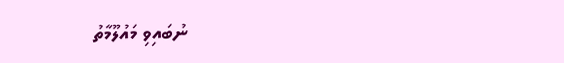ނުބައިވި މައުލޫމާތު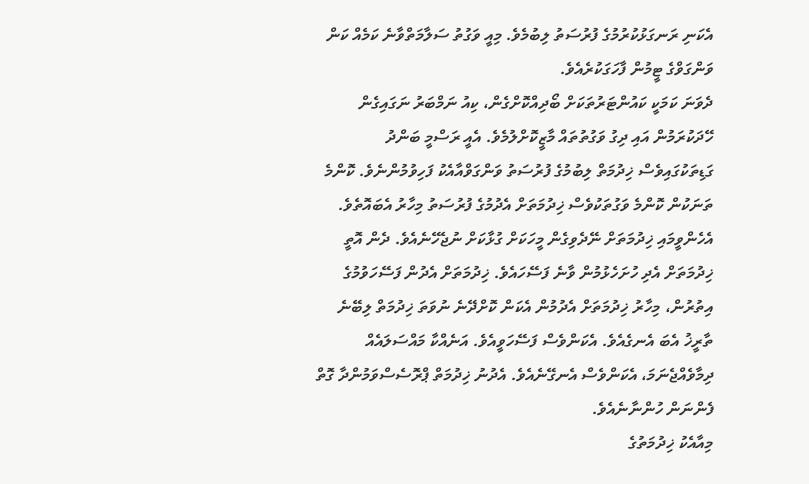އެކަނި ރަނގަޅުކުރުމުގެ ފުރުސަތު ލިބުމެވެ. މިއީ ވަގުތު ސަލާމަތްވާނެ ކަމެއް ކަން ވަންގަވްގެ ޓީމުން ފާހަގަކުރެއެވެ.
ދެވަނަ ކަމަކީ ކައުންޓަރުތަކަށް ބޯދިއްކޮށްގެން، ކިއު ނަމްބަރު ނަގައިގެން ހޭދަކުރަމުން އައި ދިގު ވަގުތުތައް މާޒީކޮށްލުމެވެ. އެއީ ރަސްމީ ބަންދު ގަޑިތަކުގައިވެސް ޚިދުމަތް ލިބުމުގެ ފުރުސަތު ވަންގަވްއާއެކު ފަހިވުމުންނެވެ. ކޮންމެ ތަނަކުން ކޮންމެ ވަގުތަކުވެސް ޚިދުމަތަށް އެދުމުގެ ފުރުސަތު މިހާރު އެބައޮތެވެ. އެހެންވީމައި ޚިދުމަތަށް ނޭދެވިގެން މީހަކަށް ގުޅާކަށް ނުޖެހޭނެއެވެ. ދެން އޮތީ ޚިދުމަތަށް އެދި ހުށަހެޅުމުން ވާނެ ފަސޭހައެވެ. ޚިދުމަތަށް އެދުން ފަސޭހަވުމުގެ އިތުރުން، މިހާރު ޚިދުމަތަށް އެދުމުން އެކަން ކޮށްދޭނެ ނުވަތަ ޚިދުމަތް ލިބޭނެ ތާރީޚު އެބަ އެނގެއެވެ. އެކަންވެސް ފަސޭހަވީއެވެ. އަނެއްކާ މައްސަލައެއް ދިމާވެއްޖެނަމަ، އެކަންވެސް އެނގޭނެއެވެ. އެދުނު ޚިދުމަތް ޕްރޮސެސްވަމުންދާ ގޮތް ފެންނަން ހުންނާނެއެވެ.
މިއާއެކު ޚިދުމަތުގެ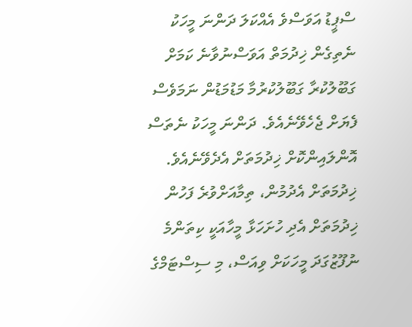ސްޕީޑު އަވަސްވެ އެއްކަލަ ދަންނަ މީހަކު ނެތިގެން ޚިދުމަތް އަވަސްނުވާނެ ކަމަށް ގަބޫލުކުރާ ގަބޫލުކުރުމާ މަޑުމަޑުން ނަމަވެސް ފެޔަށް ޖެހެވޭނެއެވެ. ދަންނަ މީހަކު ނެތަސް އޮންލައިންކޮށް ޚިދުމަތަށް އެދެވޭނެއެވެ. ޚިދުމަތަށް އެދުމުން، ތިމާއަށްވުރެ ފަހުން ޚިދުމަތަށް އެދި ހުށަހަޅާ މީހާއަކީ ކިތަންމެ ނުފޫޒުގަދަ މީހަކަށް ވިއަސް، މި ސިސްޓަމްގެ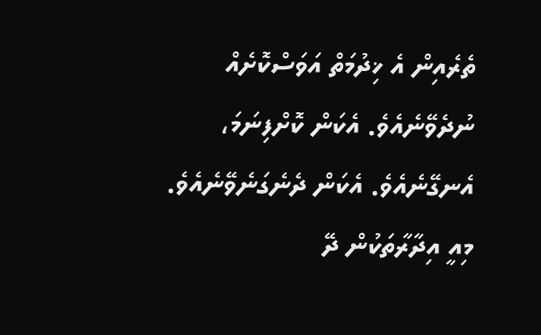ތެރެއިން އެ ޚިދުމަތް އަވަސްކޮށެއް ނުދެވޭނެއެވެ. އެކަން ކޮށްފިނަމަ، އެނގޭނެއެވެ. އެކަން ދެނެގަނެވޭނެއެވެ. މިއީ އިދާރާތަކުން ދޭ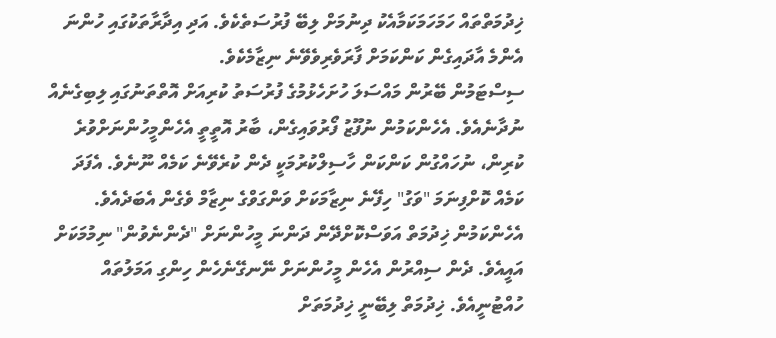ޚިދުމަތްތައް ހަމަހަމަކަމާއެކު ދިނުމަށް ލިބޭ ފުރުސަތެކެވެ. އަދި އިދާރާތަކުގައި ހުންނަ އެންމެ އާދައިގެން ކަންކަމަށް ފާރަވެރިވެވޭނެ ނިޒާމެކެވެ.
ސިސްޓަމުން ބޭރުން މައްސަލަ ހުށަހެޅުމުގެ ފުރުސަތު ކުރިއަށް އޮތްތަނުގައި ލިބިގެނެއް ނުދާނެއެވެ. އެހެންކަމުން ނުފޫޒު ފޯރުވައިގެން، ބާރު އޮތީތީ އެހެންމީހުންނަށްވުރެ ކުރިން، ނުހައްގުން ކަންކަން ހާސިލްކުރުމަކީ ދެން ކުރެވޭނެ ކަމެއް ނޫނެވެ. އެފަދަ ކަމެއް ކޮށްފިނަމަ "ވަގު" ހިފޭނެ ނިޒާމަކަށް ވަންގަވްގެ ނިޒާމް ވެގެން އެބަދެއެވެ. އެހެންކަމުން ޚިދުމަތް އަވަސްކޮށްދޭން ދަންނަ މީހުންނަށް "ދެންނެވުން" ނިމުމަކަށް އައީއެވެ. ދެން ސިއްރުން އެހެން މީހުންނަށް ނޭނގޭނެހެން ހިންގި އަމަލުތައް ހުއްޓުނީއެވެ. ޚިދުމަތް ލިބޭނީ ޚިދުމަތަށް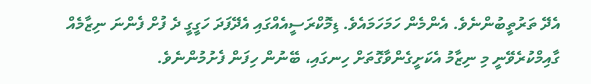އެދޭ ތަރުތީބުންނެވެ. އެންމެން ހަމަހަމައެވެ. ޑިމޮކްރަސީއެއްގައި އެދޭފަދަ ހަގީގީ ދެ ފުށް ފެންނަ ނިޒާމެއް ގާއިމްކުރެވޭނީ މި ނިޒާމު އެކަށީގެންވާގޮތަށް ހިނގައި، ބޭނުން ހިފަން ފެށުމުންނެވެ.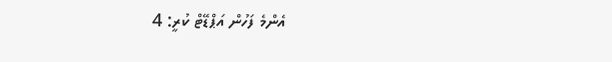އެންމެ ފަހުން އަޕްޑޭޓް ކުރީ: 4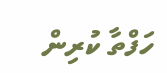ހަފްތާ ކުރިން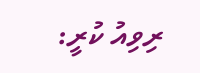ރިވިއު ކުރީ: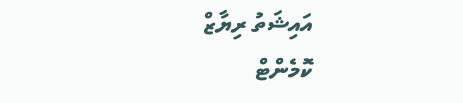އައިޝަތު ރިޔާޒް
ކޮމެންޓް